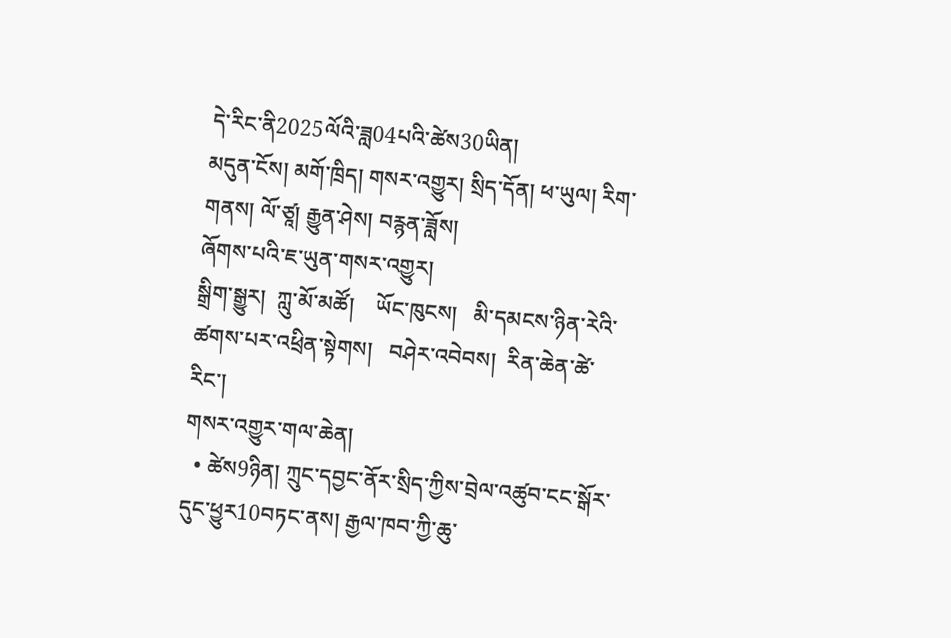དེ་རིང་ནི2025ལོའི་ཟླ04པའི་ཚེས30ཡིན།
མདུན་ངོས། མགོ་ཁྲིད། གསར་འགྱུར། སྲིད་དོན། ཕ་ཡུལ། རིག་གནས། ལོ་ཙཱ། རྒྱུན་ཤེས། བརྙན་ཟློས།
ཞོགས་པའི་ཇ་ཡུན་གསར་འགྱུར།
སྒྲིག་སྒྱུར།  ཀླུ་མོ་མཚོ།    ཡོང་ཁུངས།   མི་དམངས་ཉིན་རེའི་ཚགས་པར་འཕྲིན་སྟེགས།   བཤེར་འབེབས།  རིན་ཆེན་ཚེ་རིང་།
གསར་འགྱུར་གལ་ཆེན།
  • ཚེས9ཉིན། ཀྲུང་དབྱང་ནོར་སྲིད་ཀྱིས་བྲེལ་འཚུབ་ངང་སྒོར་དུང་ཕྱུར10བཏང་ནས། རྒྱལ་ཁབ་ཀྱི་ཆུ་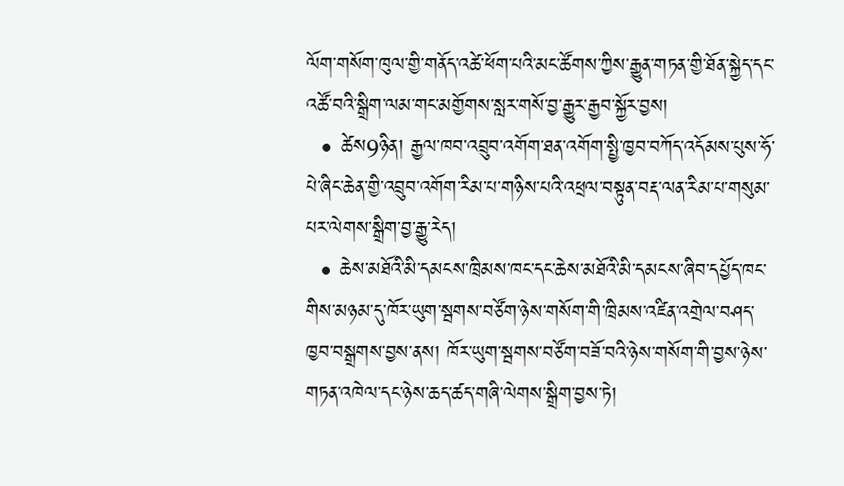ལོག་གསོག་ཁུལ་གྱི་གནོད་འཚེ་ཕོག་པའི་མང་ཚོགས་ཀྱིས་རྒྱུན་གཏན་གྱི་ཐོན་སྐྱེད་དང་འཚོ་བའི་སྒྲིག་ལམ་གང་མགྱོགས་སླར་གསོ་བྱ་རྒྱུར་རྒྱབ་སྐྱོར་བྱས།
  • ཚེས9ཉིན། རྒྱལ་ཁབ་འབྲུབ་འགོག་ཐན་འགོག་སྤྱི་ཁྱབ་བཀོད་འདོམས་པུས་ཧོ་པེ་ཞིང་ཆེན་གྱི་འབྲུབ་འགོག་རིམ་པ་གཉིས་པའི་འཕྲལ་བསྟུན་བརྡ་ལན་རིམ་པ་གསུམ་པར་ལེགས་སྒྲིག་བྱ་རྒྱུ་རེད།
  • ཆེས་མཐོའི་མི་དམངས་ཁྲིམས་ཁང་དང་ཆེས་མཐོའི་མི་དམངས་ཞིབ་དཔྱོད་ཁང་གིས་མཉམ་དུ་ཁོར་ཡུག་སྦགས་བཙོག་ཉེས་གསོག་གི་ཁྲིམས་འཛིན་འགྲེལ་བཤད་ཁྱབ་བསྒྲགས་བྱས་ནས། ཁོར་ཡུག་སྦགས་བཙོག་བཟོ་བའི་ཉེས་གསོག་གི་བྱས་ཉེས་གཏན་འཁེལ་དང་ཉེས་ཆད་ཚད་གཞི་ལེགས་སྒྲིག་བྱས་ཏེ།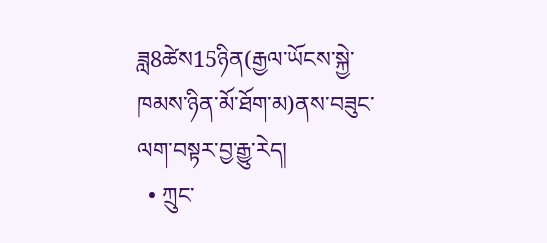ཟླ8ཚེས15ཉིན(རྒྱལ་ཡོངས་སྐྱེ་ཁམས་ཉིན་མོ་ཐོག་མ)ནས་བཟུང་ལག་བསྟར་བྱ་རྒྱུ་རེད།
  • ཀྲུང་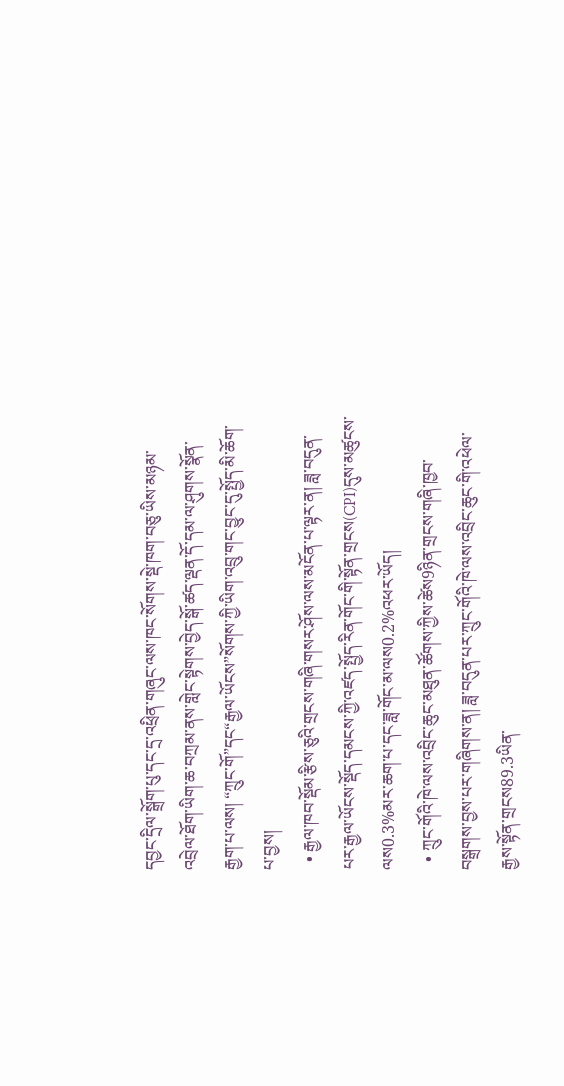དབྱང་དྲིལ་སྒྲོག་པུ་དང་དྲ་འཕྲིན་གཞུང་ལས་ཁང་སོགས་སྡེ་ཁག་བཅུ་ཡིས་མཉམ་འབྲེལ་ཐོག་ཡིག་ཆ་བཀྲམ་ནས་གླེང་སྟེགས་བྱེད་སྒོ་ཚད་ལྡན་དོ་དམ་ལ་ཤུགས་སྣོན་རྒྱག་པ་ལས། “ཀྲུང་གོ”དང“རྒྱལ་ཡོངས”སོགས་ཀྱི་ཡིག་འབྲུ་གང་བྱུང་དུ་སྤྱོད་མི་ཆོག་པ་བྱས།
  • རྒྱལ་ཁབ་སྡོམ་རྩིས་ཅུའི་གྲངས་གཞི་གསར་ཤོས་ལས་མངོན་པ་ལྟར་ན། ཟླ་བདུན་པར་རྒྱལ་ཡོངས་སྡོད་དམངས་ཀྱི་འཛད་སྤྱོད་རིན་གོང་གི་སྟོན་གྲངས(CPI)དུས་མཚུངས་ལས0.3%མར་ཆག་པ་དང་ཟླ་གོང་མ་ལས0.2%འཕར་ཡོད།
  • ཀྲུང་གོའི་ཁེ་ལས་འབྲིང་ཆུང་མཐུན་ཚོགས་ཀྱིས་ཚེས9ཉིན་གྲངས་གཞི་ཁྱབ་བསྒྲགས་བྱས་པར་གཞིགས་ན། ཟླ་བདུན་པར་ཀྲུང་གོའི་ཁེ་ལས་འབྲིང་ཆུང་གི་འཕེལ་རྒྱས་སྟོན་གྲངས89.3ཡིན་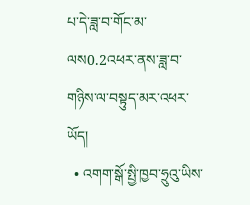པ་དེ་ཟླ་བ་གོང་མ་ལས0.2འཕར་ནས་ཟླ་བ་གཉིས་ལ་བསྟུད་མར་འཕར་ཡོད།
  • འགག་སྒོ་སྤྱི་ཁྱབ་ཧྲུའུ་ཡིས་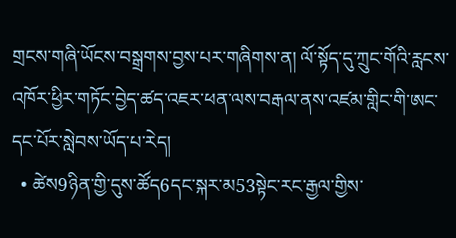གྲངས་གཞི་ཡོངས་བསྒྲགས་བྱས་པར་གཞིགས་ན། ལོ་སྟོད་དུ་ཀྲུང་གོའི་རླངས་འཁོར་ཕྱིར་གཏོང་བྱེད་ཚད་འཇར་ཕན་ལས་བརྒལ་ནས་འཛམ་གླིང་གི་ཨང་དང་པོར་སླེབས་ཡོད་པ་རེད།
  • ཚེས9ཉིན་གྱི་དུས་ཚོད6དང་སྐར་མ53སྟེང་རང་རྒྱལ་གྱིས་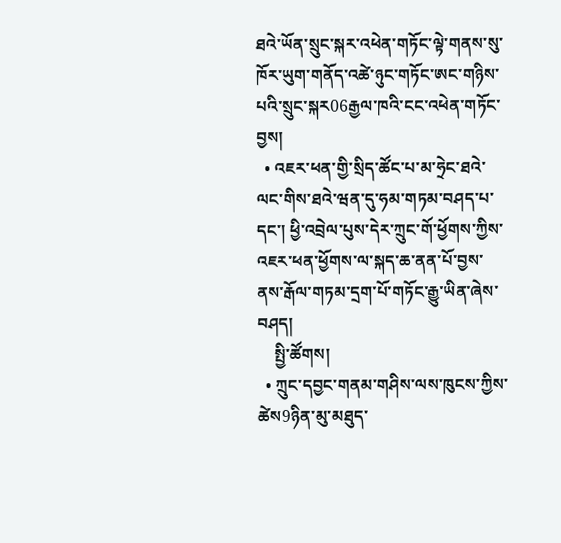ཐའེ་ཡོན་སྲུང་སྐར་འཕེན་གཏོང་ལྟེ་གནས་སུ་ཁོར་ཡུག་གནོད་འཚེ་ཉུང་གཏོང་ཨང་གཉིས་པའི་སྲུང་སྐར06རྒྱལ་ཁའི་ངང་འཕེན་གཏོང་བྱས།
  • འཇར་ཕན་གྱི་སྲིད་ཚོང་པ་མ་ཧྲེང་ཐའེ་ལང་གིས་ཐའེ་ཝན་དུ་ཧམ་གཏམ་བཤད་པ་དང་། ཕྱི་འབྲེལ་པུས་དེར་ཀྲུང་གོ་ཕྱོགས་ཀྱིས་ འཇར་ཕན་ཕྱོགས་ལ་སྐད་ཆ་ནན་པོ་བྱས་ནས་རྒོལ་གཏམ་དྲག་པོ་གཏོང་རྒྱུ་ཡིན་ཞེས་བཤད།
    སྤྱི་ཚོགས།
  • ཀྲུང་དབྱང་གནམ་གཤིས་ལས་ཁུངས་ཀྱིས་ཚེས9ཉིན་མུ་མཐུད་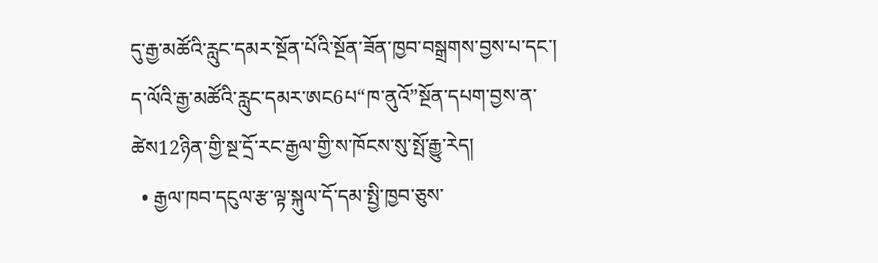དུ་རྒྱ་མཚོའི་རླུང་དམར་སྔོན་པོའི་སྔོན་ཟོན་ཁྱབ་བསྒྲགས་བྱས་པ་དང་། ད་ལོའི་རྒྱ་མཚོའི་རླུང་དམར་ཨང6པ“ཁ་ནུའོ”སྔོན་དཔག་བྱས་ན་ཚེས12ཉིན་གྱི་སྔ་དྲོ་རང་རྒྱལ་གྱི་ས་ཁོངས་སུ་སྤོ་རྒྱུ་རེད།
  • རྒྱལ་ཁབ་དངུལ་རྩ་ལྟ་སྐུལ་དོ་དམ་སྤྱི་ཁྱབ་ཅུས་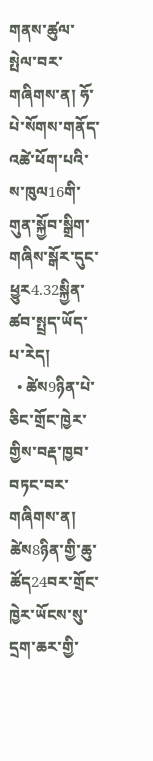གནས་ཚུལ་སྤེལ་བར་གཞིགས་ན། ཧོ་པེ་སོགས་གནོད་འཚེ་ཕོག་པའི་ས་ཁུལ16གི་གུན་སྐྱོབ་སྒྲིག་གཞིས་སྒོར་དུང་ཕྱུར4.32སྐྱིན་ཚབ་སྤྲད་ཡོད་པ་རེད།
  • ཚེས9ཉིན་པེ་ཅིང་གྲོང་ཁྱེར་གྱིས་བརྡ་ཁྱབ་བཏང་བར་གཞིགས་ན། ཚེས8ཉིན་གྱི་ཆུ་ཚོད24བར་གྲོང་ཁྱེར་ཡོངས་སུ་དྲག་ཆར་གྱི་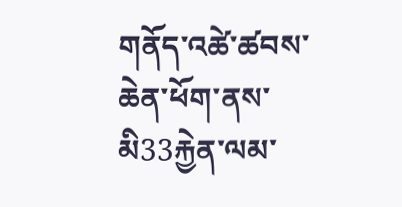གནོད་འཚེ་ཚབས་ཆེན་ཕོག་ནས་མི33རྐྱེན་ལམ་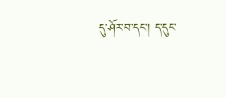དུ་ཤོར་བ་དང་། ད་དུང་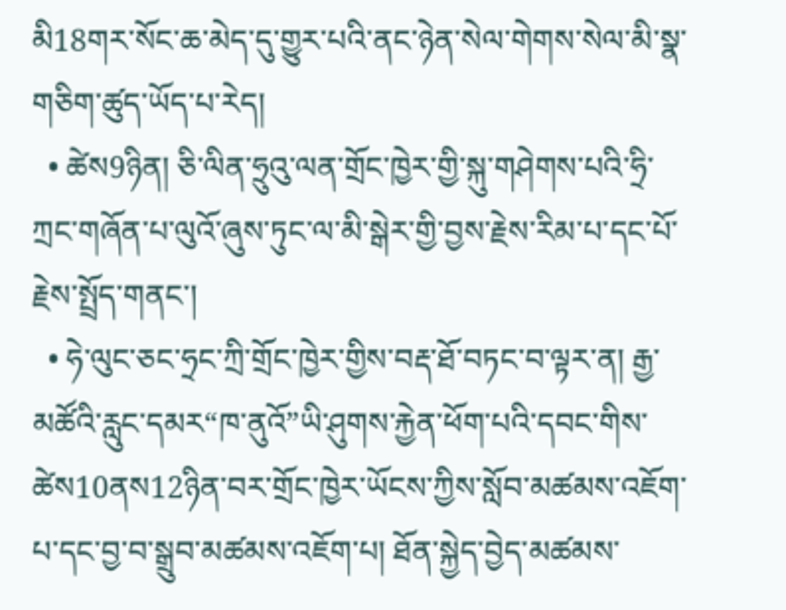མི18གར་སོང་ཆ་མེད་དུ་གྱུར་པའི་ནང་ཉེན་སེལ་གེགས་སེལ་མི་སྣ་གཅིག་ཚུད་ཡོད་པ་རེད།
  • ཚེས9ཉིན། ཅི་ལིན་ཧྲུའུ་ལན་གྲོང་ཁྱེར་གྱི་སྐུ་གཤེགས་པའི་ཧྲི་ཀྲང་གཞོན་པ་ལུའོ་ཞུས་ཏུང་ལ་མི་སྒེར་གྱི་བྱས་རྗེས་རིམ་པ་དང་པོ་རྗེས་སྤྲོད་གནང་།
  • ཧེ་ལུང་ཅང་ཧྲང་ཀྲི་གྲོང་ཁྱེར་གྱིས་བརྡ་ཐོ་བཏང་བ་ལྟར་ན། རྒྱ་མཚོའི་རླུང་དམར“ཁ་ནུའོ”ཡི་ཤུགས་རྐྱེན་ཕོག་པའི་དབང་གིས་ཚེས10ནས12ཉིན་བར་གྲོང་ཁྱེར་ཡོངས་ཀྱིས་སློབ་མཚམས་འཇོག་པ་དང་བྱ་བ་སྒྲུབ་མཚམས་འཇོག་པ། ཐོན་སྐྱེད་བྱེད་མཚམས་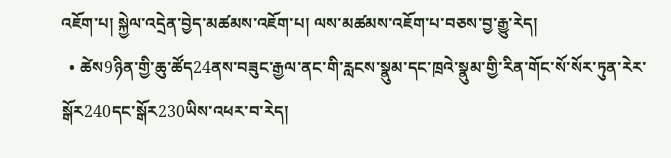འཇོག་པ། སྐྱེལ་འདྲེན་བྱེད་མཚམས་འཇོག་པ། ལས་མཚམས་འཇོག་པ་བཅས་བྱ་རྒྱུ་རེད།
  • ཚེས9ཉིན་གྱི་ཆུ་ཚོད24ནས་བཟུང་རྒྱལ་ནང་གི་རླངས་སྣུམ་དང་ཁྲའེ་སྣུམ་གྱི་རིན་གོང་སོ་སོར་ཏུན་རེར་སྒོར240དང་སྒོར230ཡིས་འཕར་བ་རེད།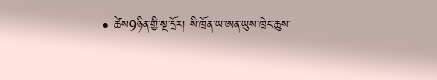• ཚེས9ཉིན་གྱི་སྔ་དྲོར། སི་ཁྲོན་ཡ་ཨན་ཡུས་ཁྲེང་ཆུས་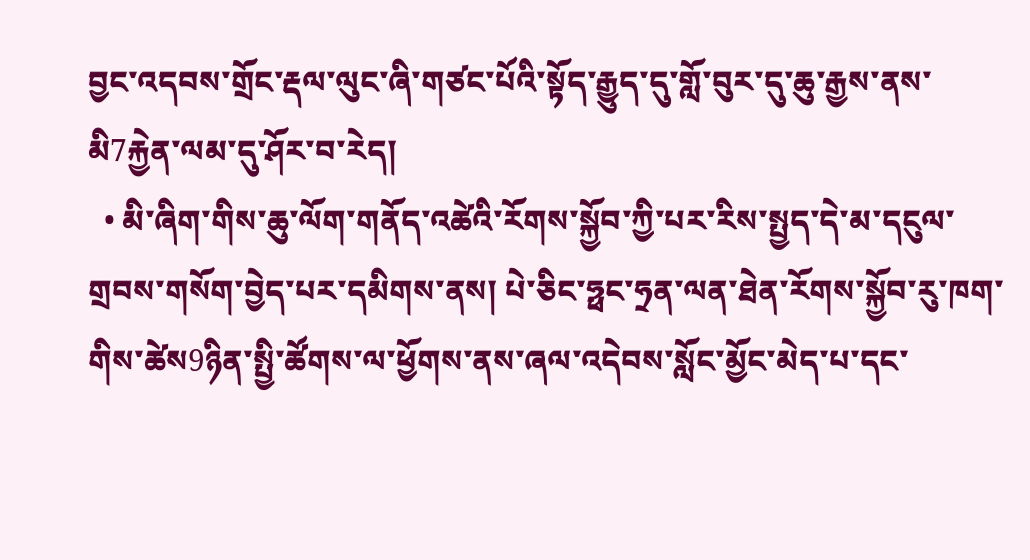བྱང་འདབས་གྲོང་རྡལ་ལུང་ཞི་གཙང་པོའི་སྟོད་རྒྱུད་དུ་གློ་བུར་དུ་ཆུ་རྒྱས་ནས་མི7རྐྱེན་ལམ་དུ་ཤོར་བ་རེད།
  • མི་ཞིག་གིས་ཆུ་ལོག་གནོད་འཚེའི་རོགས་སྐྱོབ་ཀྱི་པར་རིས་སྤྱད་དེ་མ་དངུལ་གྲབས་གསོག་བྱེད་པར་དམིགས་ནས། པེ་ཅིང་ཧྥང་ཧྲན་ལན་ཐེན་རོགས་སྐྱོབ་རུ་ཁག་གིས་ཚེས9ཉིན་སྤྱི་ཚོགས་ལ་ཕྱོགས་ནས་ཞལ་འདེབས་སློང་མྱོང་མེད་པ་དང་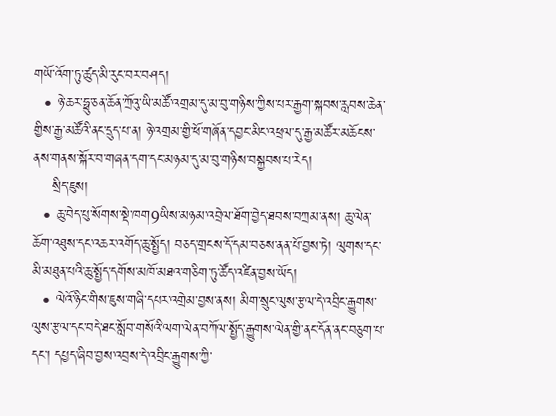གཡོ་འོག་ཏུ་ཚུད་མི་རུང་བར་བཤད།
  • ཉེ་ཆར་ཧྥུ་ཅན་ཆོན་ཀྲོའུ་ཡི་མཚོ་འགྲམ་དུ་མ་བུ་གཉིས་ཀྱིས་པར་རྒྱག་སྐབས་རླབས་ཆེན་གྱིས་རྒྱ་མཚོའི་ནང་དྲུད་པ་ན། ཉེ་འགྲམ་གྱི་ཕོ་གཞོན་དབྱང་མིང་འཕྲལ་དུ་རྒྱ་མཚོར་མཆོངས་ནས་གནས་སྐོར་བ་གཞན་དག་དང་མཉམ་དུ་མ་བུ་གཉིས་བསྐྱབས་པ་རེད།
    སྲིད་ཇུས།
  • ཆུ་བེད་པུ་སོགས་སྡེ་ཁག9ཡིས་མཉམ་འབྲེལ་ཐོག་བྱེད་ཐབས་བཀྲམ་ནས། ཆུ་ལེན་ཆོག་འཐུས་དང་འཆར་འགོད་ཆུ་སྤྱོད། བཅད་གྲངས་དོ་དམ་བཅས་ནན་པོ་བྱས་ཏེ། ལུགས་དང་མི་མཐུན་པའི་ཆུ་སྤྱོད་དགོས་མཁོ་མཐའ་གཅིག་ཏུ་ཚོད་འཛིན་བྱས་ཡོད།
  • ལེའོ་ཉིང་གིས་ཇུས་གཞི་དཔར་འགྲེམ་བྱས་ནས། མིག་སྲུང་ལུས་རྩལ་དེ་འབྲིང་རྒྱུགས་ལུས་རྩལ་དང་བདེ་ཐང་སློབ་གསོའི་ལག་ལེན་བཀོལ་སྤྱོད་རྒྱུགས་ལེན་གྱི་ནང་དོན་ནང་བཅུག་པ་དང་། དཔྱད་ཞིབ་བྱས་འབྲས་དེ་འབྲིང་རྒྱུགས་ཀྱི་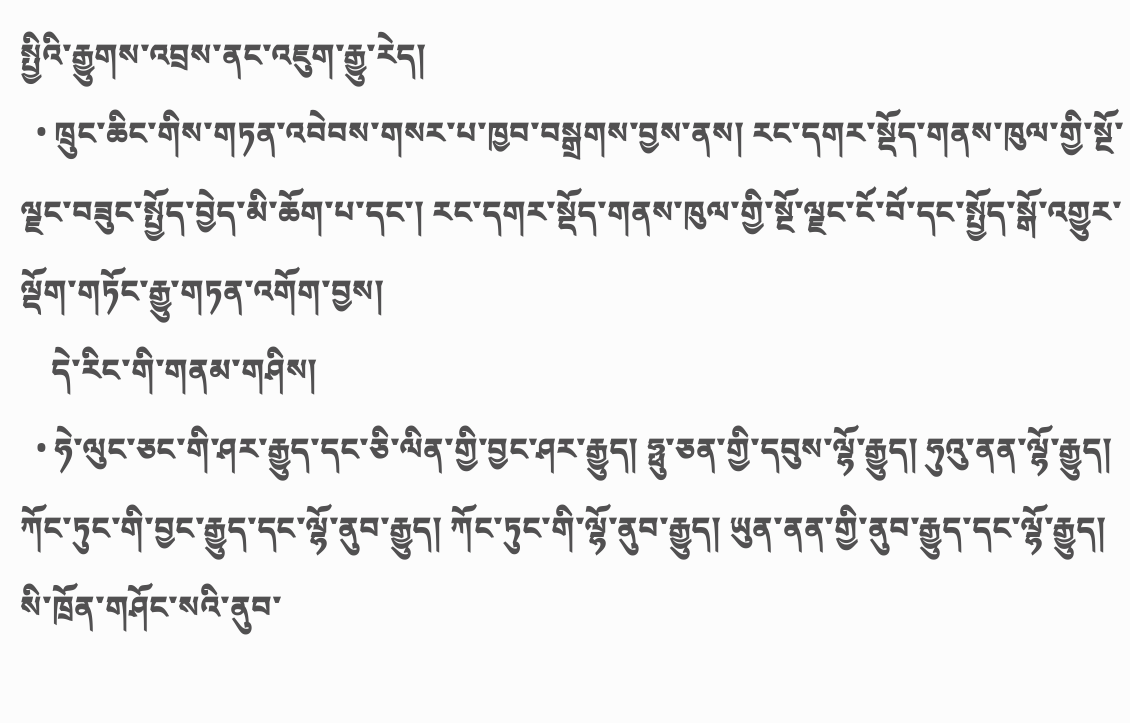སྤྱིའི་རྒྱུགས་འབྲས་ནང་འཇུག་རྒྱུ་རེད།
  • ཁྲུང་ཆིང་གིས་གཏན་འབེབས་གསར་པ་ཁྱབ་བསྒྲགས་བྱས་ནས། རང་དགར་སྡོད་གནས་ཁུལ་གྱི་སྔོ་ལྗང་བཟུང་སྤྱོད་བྱེད་མི་ཆོག་པ་དང་། རང་དགར་སྡོད་གནས་ཁུལ་གྱི་སྔོ་ལྗང་ངོ་བོ་དང་སྤྱོད་སྒོ་འགྱུར་ལྡོག་གཏོང་རྒྱུ་གཏན་འགོག་བྱས།
    དེ་རིང་གི་གནམ་གཤིས།
  • ཧེ་ལུང་ཅང་གི་ཤར་རྒྱུད་དང་ཅི་ལིན་གྱི་བྱང་ཤར་རྒྱུད། ཧྥུ་ཅན་གྱི་དབུས་ལྷོ་རྒྱུད། ཧུའུ་ནན་ལྷོ་རྒྱུད། ཀོང་ཏུང་གི་བྱང་རྒྱུད་དང་ལྷོ་ནུབ་རྒྱུད། ཀོང་ཏུང་གི་ལྷོ་ནུབ་རྒྱུད། ཡུན་ནན་གྱི་ནུབ་རྒྱུད་དང་ལྷོ་རྒྱུད། སི་ཁྲོན་གཤོང་སའི་ནུབ་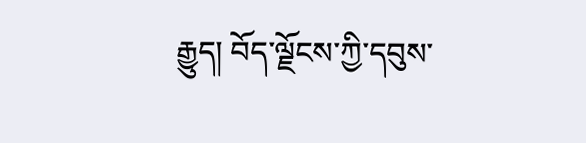རྒྱུད། བོད་ལྗོངས་ཀྱི་དབུས་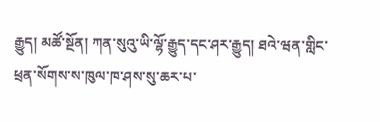རྒྱུད། མཚོ་སྔོན། ཀན་སུའུ་ཡི་ལྷོ་རྒྱུད་དང་ཤར་རྒྱུད། ཐའེ་ཝན་གླིང་ཕྲན་སོགས་ས་ཁུལ་ཁ་ཤས་སུ་ཆར་པ་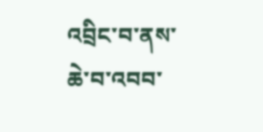འབྲིང་བ་ནས་ཆེ་བ་འབབ་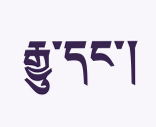རྒྱུ་དང་།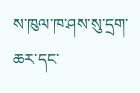ས་ཁུལ་ཁ་ཤས་སུ་དྲག་ཆར་དང་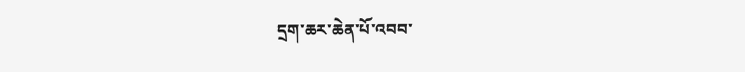དྲག་ཆར་ཆེན་པོ་འབབ་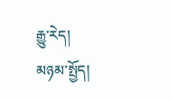རྒྱུ་རེད།
མཉམ་སྤྱོད།